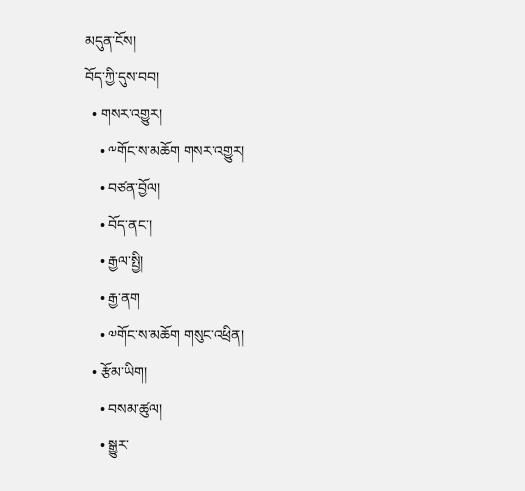མདུན་ངོས།
བོད་ཀྱི་དུས་བབ།
  • གསར་འགྱུར།
    • ༸གོང་ས་མཆོག གསར་འགྱུར།
    • བཙན་བྱོལ།
    • བོད་ནང་།
    • རྒྱལ་སྤྱི།
    • རྒྱ་ནག
    • ༧གོང་ས་མཆོག གསུང་འཕྲིན།
  • རྩོམ་ཡིག།
    • བསམ་ཚུལ།
    • སྒྱུར་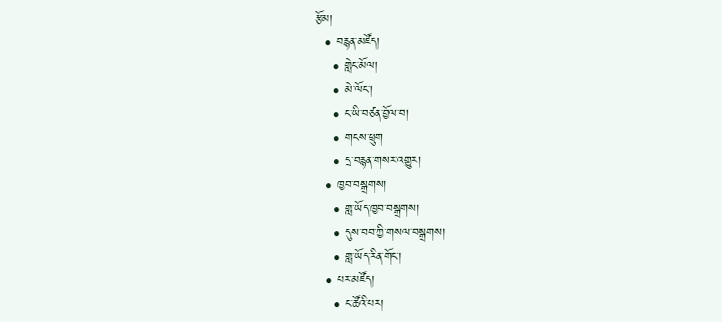རྩོམ།
  • བརྙན་མཛོད།
    • གླེང་མོལ།
    • མེ་ལོང་།
    • ང་ཡི་བཙན་བྱོལ་བ།
    • གངས་ཕྲུག
    • དྲ་བརྙན་གསར་འགྱུར།
  • ཁྱབ་བསྒྲགས།
    • གླ་ཡོད་ཁྱབ་བསྒྲགས།
    • དུས་བབ་ཀྱི་གསལ་བསྒྲགས།
    • གླ་ཡོད་རིན་གོང་།
  • པར་མཛོད།
    • ང་ཚོའི་པར།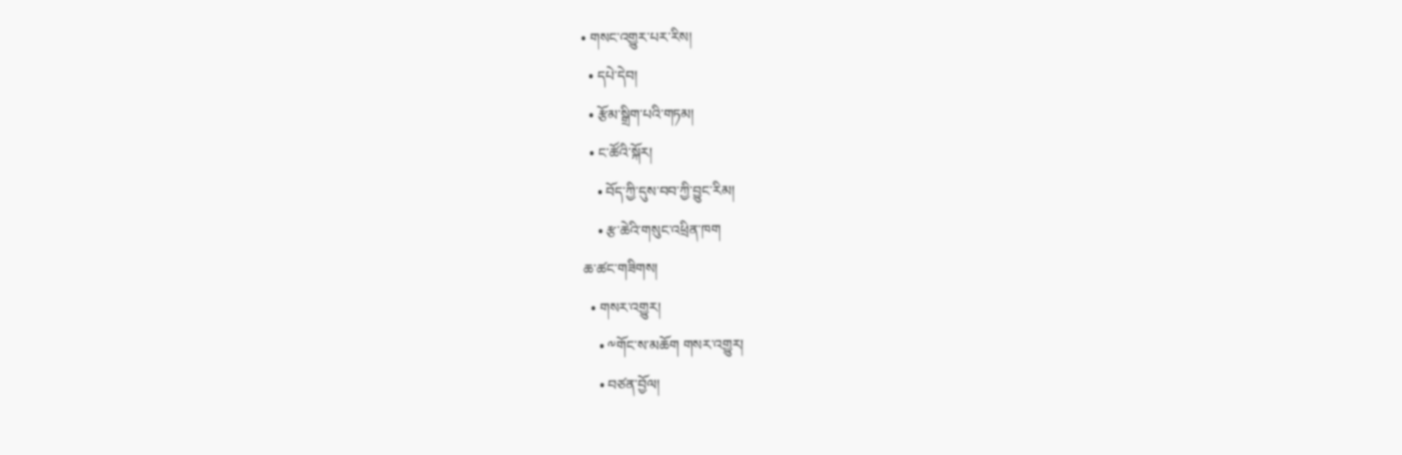• གསང་འགྱུར་པར་རིས།
  • དཔེ་དེབ།
  • རྩོམ་སྒྲིག་པའི་གཏམ།
  • ང་ཚོའི་སྐོར།
    • བོད་ཀྱི་དུས་བབ་ཀྱི་བྱུང་རིམ།
    • རྩ་ཆེའི་གསུང་འཕྲིན་ཁག
ཆ་ཚང་གཟིགས།
  • གསར་འགྱུར།
    • ༸གོང་ས་མཆོག གསར་འགྱུར།
    • བཙན་བྱོལ།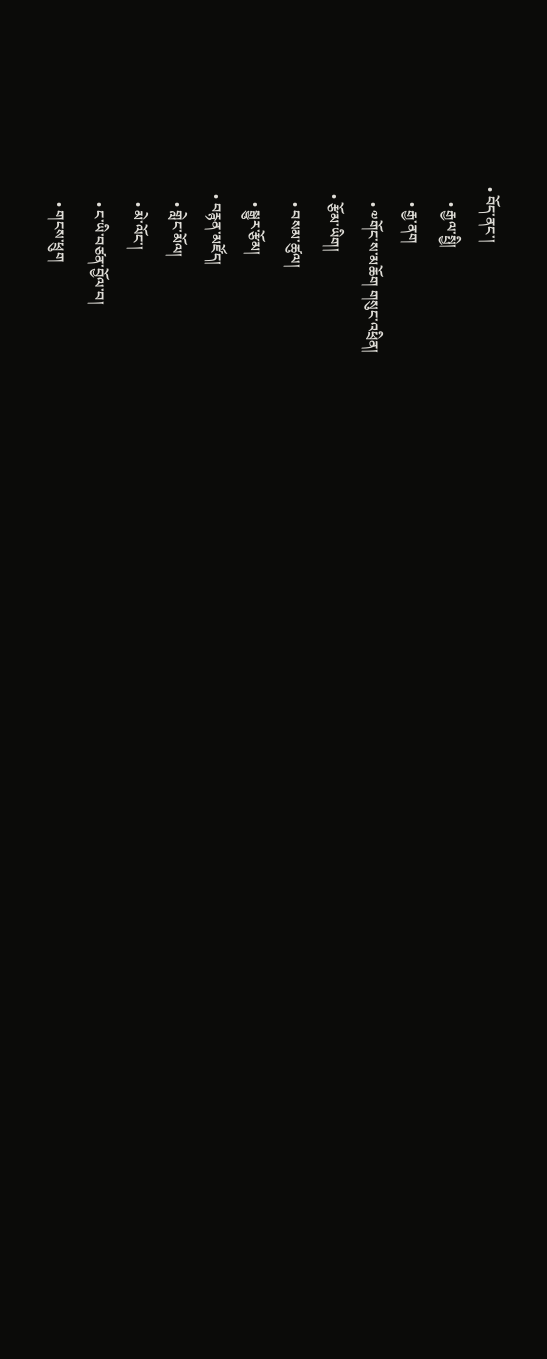• བོད་ནང་།
    • རྒྱལ་སྤྱི།
    • རྒྱ་ནག
    • ༧གོང་ས་མཆོག གསུང་འཕྲིན།
  • རྩོམ་ཡིག།
    • བསམ་ཚུལ།
    • སྒྱུར་རྩོམ།
  • བརྙན་མཛོད།
    • གླེང་མོལ།
    • མེ་ལོང་།
    • ང་ཡི་བཙན་བྱོལ་བ།
    • གངས་ཕྲུག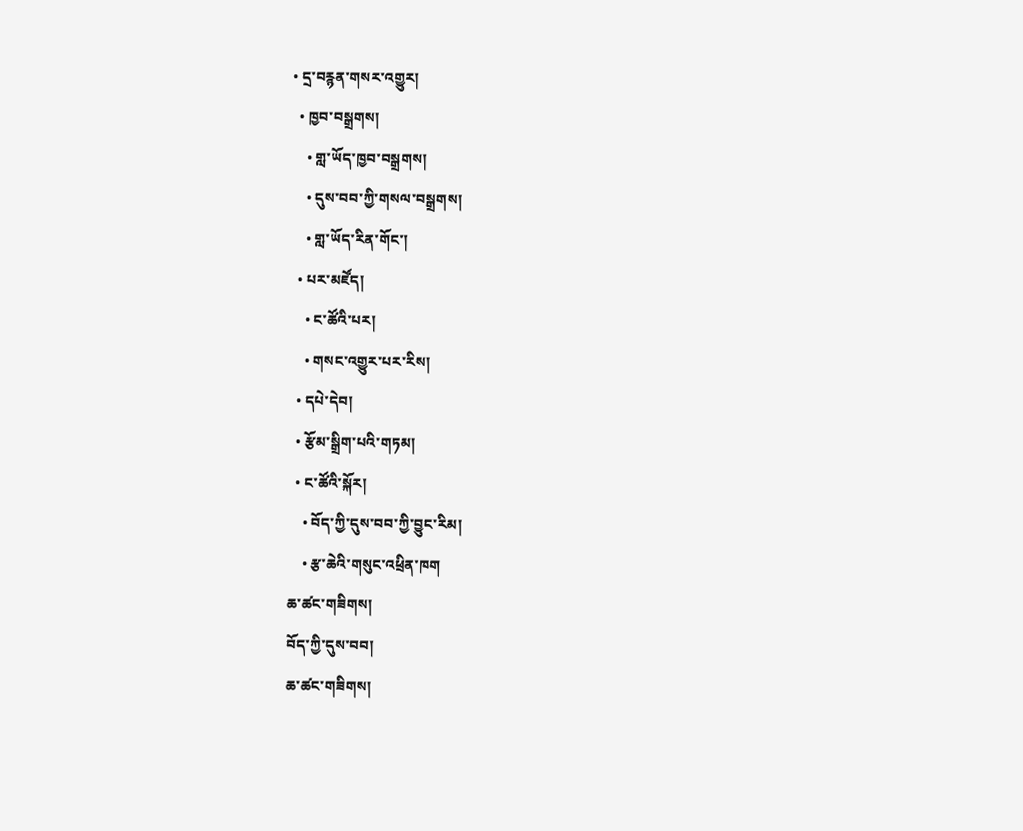• དྲ་བརྙན་གསར་འགྱུར།
  • ཁྱབ་བསྒྲགས།
    • གླ་ཡོད་ཁྱབ་བསྒྲགས།
    • དུས་བབ་ཀྱི་གསལ་བསྒྲགས།
    • གླ་ཡོད་རིན་གོང་།
  • པར་མཛོད།
    • ང་ཚོའི་པར།
    • གསང་འགྱུར་པར་རིས།
  • དཔེ་དེབ།
  • རྩོམ་སྒྲིག་པའི་གཏམ།
  • ང་ཚོའི་སྐོར།
    • བོད་ཀྱི་དུས་བབ་ཀྱི་བྱུང་རིམ།
    • རྩ་ཆེའི་གསུང་འཕྲིན་ཁག
ཆ་ཚང་གཟིགས།
བོད་ཀྱི་དུས་བབ།
ཆ་ཚང་གཟིགས།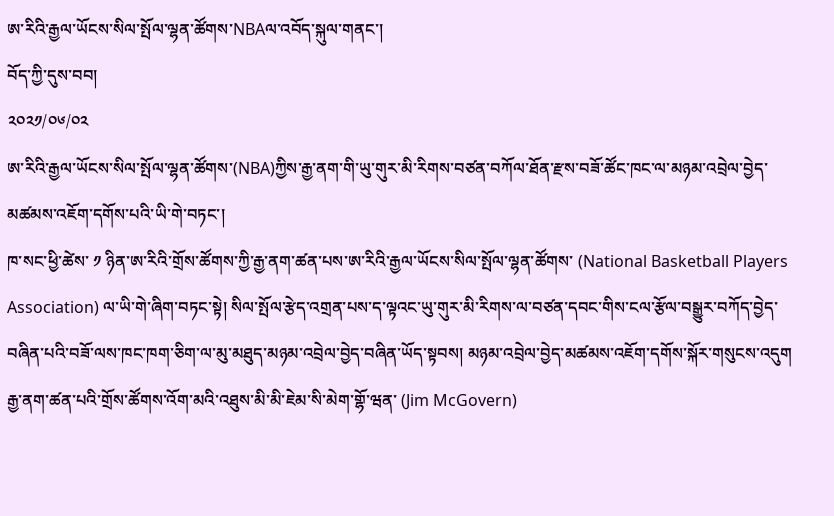ཨ་རིའི་རྒྱལ་ཡོངས་སིལ་སྤོལ་ལྷན་ཚོགས་NBAལ་འབོད་སྐུལ་གནང་།
བོད་ཀྱི་དུས་བབ།
༢༠༢༡/༠༦/༠༢
ཨ་རིའི་རྒྱལ་ཡོངས་སིལ་སྤོལ་ལྷན་ཚོགས་(NBA)ཀྱིས་རྒྱ་ནག་གི་ཡུ་གུར་མི་རིགས་བཙན་བཀོལ་ཐོན་རྫས་བཟོ་ཚོང་ཁང་ལ་མཉམ་འབྲེལ་བྱེད་མཚམས་འཇོག་དགོས་པའི་ཡི་གེ་བཏང་།
ཁ་སང་ཕྱི་ཚེས་ ༡ ཉིན་ཨ་རིའི་གྲོས་ཚོགས་ཀྱི་རྒྱ་ནག་ཚན་པས་ཨ་རིའི་རྒྱལ་ཡོངས་སིལ་སྤོལ་ལྷན་ཚོགས་ (National Basketball Players Association) ལ་ཡི་གེ་ཞིག་བཏང་སྟེ། སིལ་སྤོལ་རྩེད་འགྲན་པས་ད་ལྟའང་ཡུ་གུར་མི་རིགས་ལ་བཙན་དབང་གིས་ངལ་རྩོལ་བསྒྱུར་བཀོད་བྱེད་བཞིན་པའི་བཟོ་ལས་ཁང་ཁག་ཅིག་ལ་མུ་མཐུད་མཉམ་འབྲེལ་བྱེད་བཞིན་ཡོད་སྟབས། མཉམ་འབྲེལ་བྱེད་མཚམས་འཇོག་དགོས་སྐོར་གསུངས་འདུག
རྒྱ་ནག་ཚན་པའི་གྲོས་ཚོགས་འོག་མའི་འཐུས་མི་མི་ཇེམ་སི་མེག་གྷོ་ཝན་ (Jim McGovern)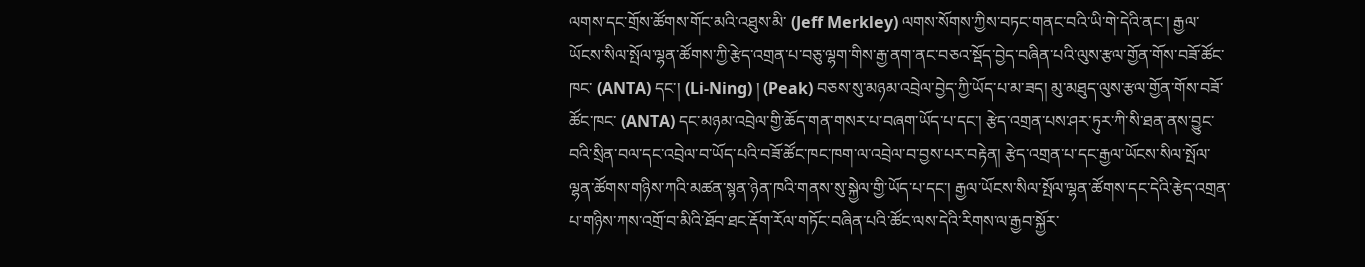ལགས་དང་གྲོས་ཚོགས་གོང་མའི་འཐུས་མི་ (Jeff Merkley) ལགས་སོགས་ཀྱིས་བཏང་གནང་བའི་ཡི་གེ་དེའི་ནང་། རྒྱལ་ཡོངས་སིལ་སྤོལ་ལྷན་ཚོགས་ཀྱི་རྩེད་འགྲན་པ་བཅུ་ལྷག་གིས་རྒྱ་ནག་ནང་བཅའ་སྡོད་བྱེད་བཞིན་པའི་ལུས་རྩལ་གྱོན་གོས་བཟོ་ཚོང་ཁང་ (ANTA) དང་། (Li-Ning) ། (Peak) བཅས་སུ་མཉམ་འབྲེལ་བྱེད་ཀྱི་ཡོད་པ་མ་ཟད། མུ་མཐུད་ལུས་རྩལ་གྱོན་གོས་བཟོ་ཚོང་ཁང་ (ANTA) དང་མཉམ་འབྲེལ་གྱི་ཆོད་གན་གསར་པ་བཞག་ཡོད་པ་དང་། རྩེད་འགྲན་པས་ཤར་ཏུར་ཀི་སི་ཐན་ནས་བྱུང་བའི་སྲིན་བལ་དང་འབྲེལ་བ་ཡོད་པའི་བཟོ་ཚོང་ཁང་ཁག་ལ་འབྲེལ་བ་བྱས་པར་བརྟེན། རྩེད་འགྲན་པ་དང་རྒྱལ་ཡོངས་སིལ་སྤོལ་ལྷན་ཚོགས་གཉིས་ཀའི་མཚན་སྙན་ཉེན་ཁའི་གནས་སུ་སྐྱེལ་གྱི་ཡོད་པ་དང་། རྒྱལ་ཡོངས་སིལ་སྤོལ་ལྷན་ཚོགས་དང་དེའི་རྩེད་འགྲན་པ་གཉིས་ཀས་འགྲོ་བ་མིའི་ཐོབ་ཐང་རྡོག་རོལ་གཏོང་བཞིན་པའི་ཚོང་ལས་དེའི་རིགས་ལ་རྒྱབ་སྐྱོར་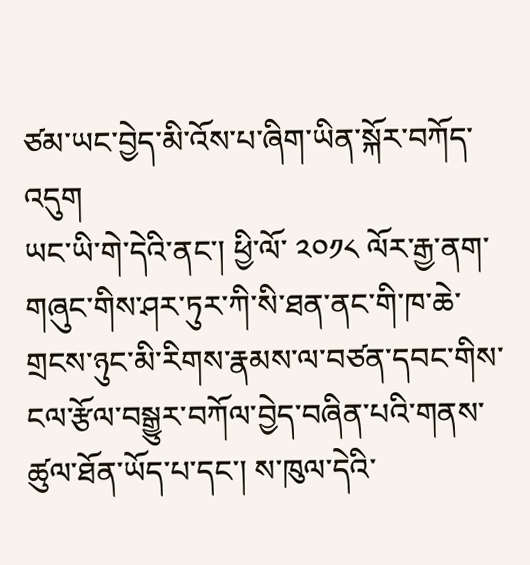ཙམ་ཡང་བྱེད་མི་འོས་པ་ཞིག་ཡིན་སྐོར་བཀོད་འདུག
ཡང་ཡི་གེ་དེའི་ནང་། ཕྱི་ལོ་ ༢༠༡༨ ལོར་རྒྱ་ནག་གཞུང་གིས་ཤར་ཏུར་ཀི་སི་ཐན་ནང་གི་ཁ་ཆེ་གྲངས་ཉུང་མི་རིགས་རྣམས་ལ་བཙན་དབང་གིས་ངལ་རྩོལ་བསྒྱུར་བཀོལ་བྱེད་བཞིན་པའི་གནས་ཚུལ་ཐོན་ཡོད་པ་དང་། ས་ཁུལ་དེའི་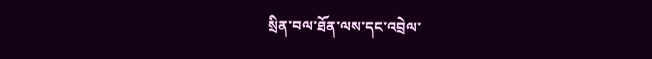སྲིན་བལ་ཐོན་ལས་དང་འབྲེལ་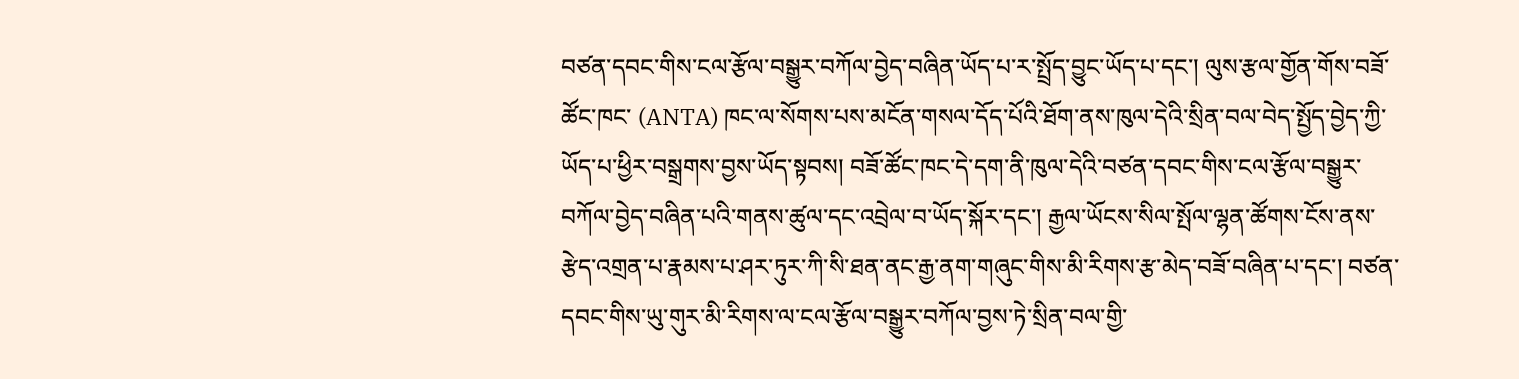བཙན་དབང་གིས་ངལ་རྩོལ་བསྒྱུར་བཀོལ་བྱེད་བཞིན་ཡོད་པ་ར་སྤྲོད་བྱུང་ཡོད་པ་དང་། ལུས་རྩལ་གྱོན་གོས་བཟོ་ཚོང་ཁང་ (ANTA) ཁང་ལ་སོགས་པས་མངོན་གསལ་དོད་པོའི་ཐོག་ནས་ཁུལ་དེའི་སྲིན་བལ་བེད་སྤྱོད་བྱེད་ཀྱི་ཡོད་པ་ཕྱིར་བསྒྲགས་བྱས་ཡོད་སྟབས། བཟོ་ཚོང་ཁང་དེ་དག་ནི་ཁུལ་དེའི་བཙན་དབང་གིས་ངལ་རྩོལ་བསྒྱུར་བཀོལ་བྱེད་བཞིན་པའི་གནས་ཚུལ་དང་འབྲེལ་བ་ཡོད་སྐོར་དང་། རྒྱལ་ཡོངས་སིལ་སྤོལ་ལྷན་ཚོགས་ངོས་ནས་རྩེད་འགྲན་པ་རྣམས་པ་ཤར་ཏུར་ཀི་སི་ཐན་ནང་རྒྱ་ནག་གཞུང་གིས་མི་རིགས་རྩ་མེད་བཟོ་བཞིན་པ་དང་། བཙན་དབང་གིས་ཡུ་གུར་མི་རིགས་ལ་ངལ་རྩོལ་བསྒྱུར་བཀོལ་བྱས་ཏེ་སྲིན་བལ་གྱི་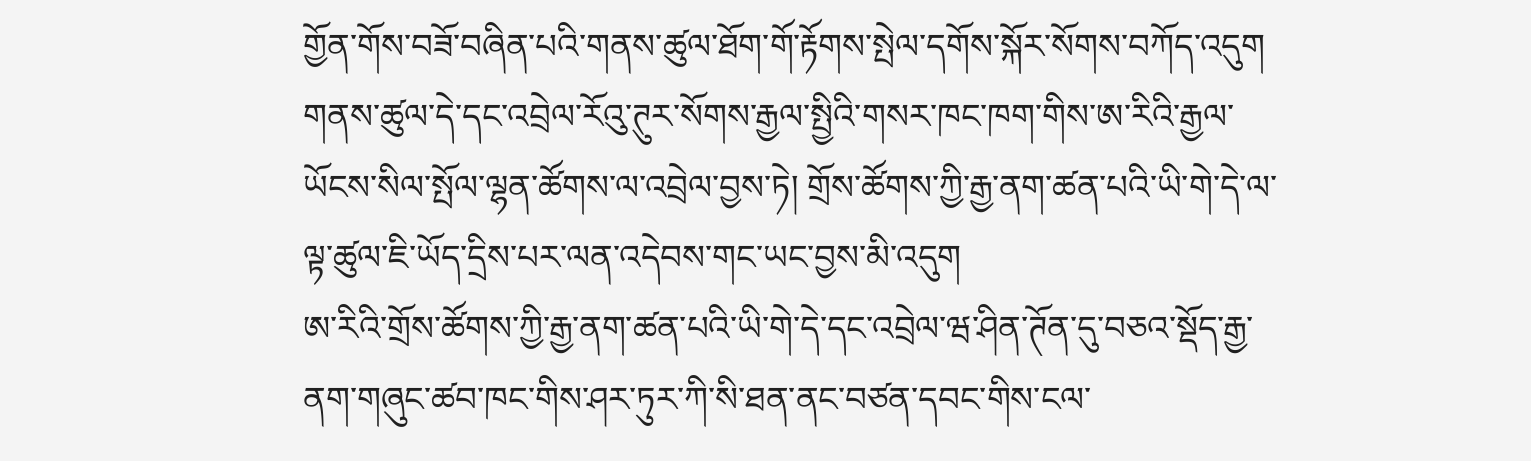གྱོན་གོས་བཟོ་བཞིན་པའི་གནས་ཚུལ་ཐོག་གོ་རྟོགས་སྤེལ་དགོས་སྐོར་སོགས་བཀོད་འདུག
གནས་ཚུལ་དེ་དང་འབྲེལ་རོའུ་ཊུར་སོགས་རྒྱལ་སྤྱིའི་གསར་ཁང་ཁག་གིས་ཨ་རིའི་རྒྱལ་ཡོངས་སིལ་སྤོལ་ལྷན་ཚོགས་ལ་འབྲེལ་བྱས་ཏེ། གྲོས་ཚོགས་ཀྱི་རྒྱ་ནག་ཚན་པའི་ཡི་གེ་དེ་ལ་ལྟ་ཚུལ་ཇི་ཡོད་དྲིས་པར་ལན་འདེབས་གང་ཡང་བྱས་མི་འདུག
ཨ་རིའི་གྲོས་ཚོགས་ཀྱི་རྒྱ་ནག་ཚན་པའི་ཡི་གེ་དེ་དང་འབྲེལ་ཝ་ཤིན་ཊོན་དུ་བཅའ་སྡོད་རྒྱ་ནག་གཞུང་ཚབ་ཁང་གིས་ཤར་ཏུར་ཀི་སི་ཐན་ནང་བཙན་དབང་གིས་ངལ་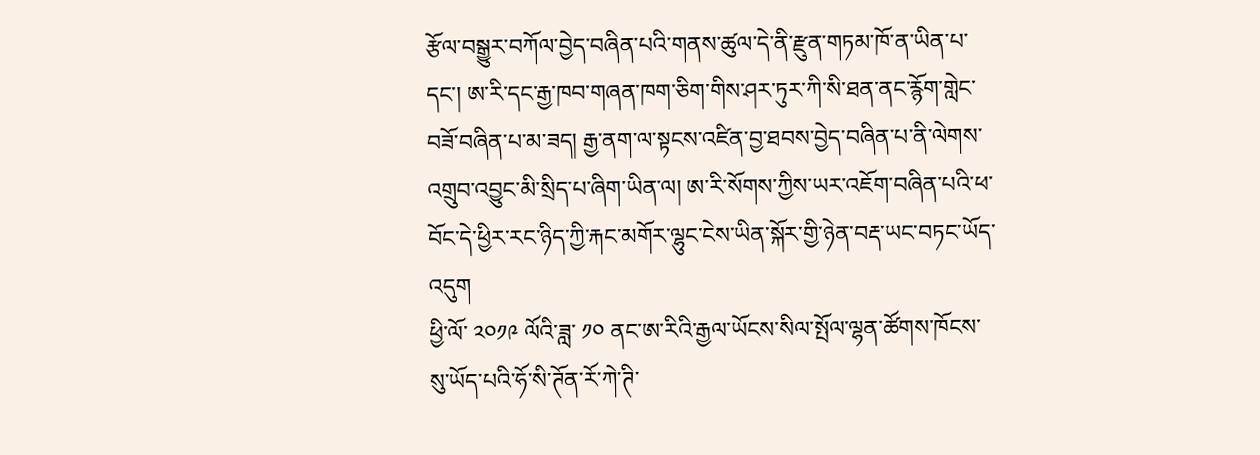རྩོལ་བསྒྱུར་བཀོལ་བྱེད་བཞིན་པའི་གནས་ཚུལ་དེ་ནི་རྫུན་གཏམ་ཁོ་ན་ཡིན་པ་དང་། ཨ་རི་དང་རྒྱ་ཁབ་གཞན་ཁག་ཅིག་གིས་ཤར་ཏུར་ཀི་སི་ཐན་ནང་རྙོག་གླེང་བཟོ་བཞིན་པ་མ་ཟད། རྒྱ་ནག་ལ་སྟངས་འཛིན་བྱ་ཐབས་བྱེད་བཞིན་པ་ནི་ལེགས་འགྲུབ་འབྱུང་མི་སྲིད་པ་ཞིག་ཡིན་ལ། ཨ་རི་སོགས་ཀྱིས་ཡར་འཇོག་བཞིན་པའི་ཕ་བོང་དེ་ཕྱིར་རང་ཉིད་ཀྱི་རྐང་མགོར་ལྷུང་ངེས་ཡིན་སྐོར་གྱི་ཉེན་བརྡ་ཡང་བཏང་ཡོད་འདུག
ཕྱི་ལོ་ ༢༠༡༩ ལོའི་ཟླ་ ༡༠ ནང་ཨ་རིའི་རྒྱལ་ཡོངས་སིལ་སྤོལ་ལྷན་ཚོགས་ཁོངས་སུ་ཡོད་པའི་ཧོ་སི་ཊོན་རོ་ཀེ་ཊི་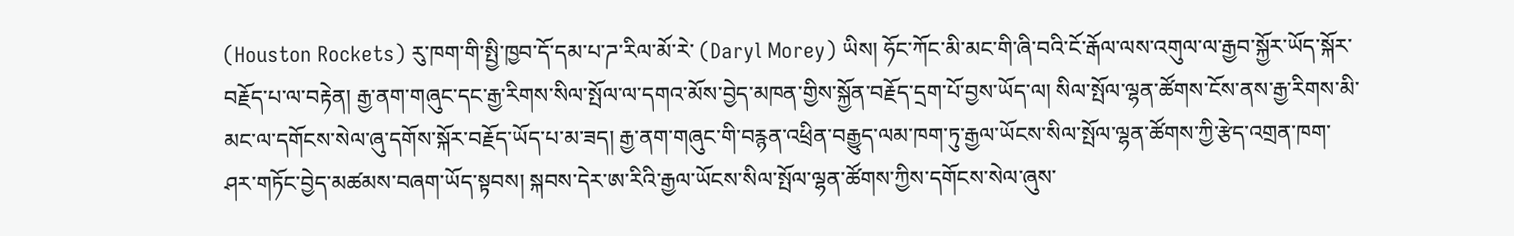(Houston Rockets) རུ་ཁག་གི་སྤྱི་ཁྱབ་དོ་དམ་པ་ཌ་རིལ་མོ་རེ་ (Daryl Morey) ཡིས། ཧོང་ཀོང་མི་མང་གི་ཞི་བའི་ངོ་རྒོལ་ལས་འགུལ་ལ་རྒྱབ་སྐྱོར་ཡོད་སྐོར་བརྗོད་པ་ལ་བརྟེན། རྒྱ་ནག་གཞུང་དང་རྒྱ་རིགས་སིལ་སྤོལ་ལ་དགའ་མོས་བྱེད་མཁན་གྱིས་སྐྱོན་བརྗོད་དྲག་པོ་བྱས་ཡོད་ལ། སིལ་སྤོལ་ལྷན་ཚོགས་ངོས་ནས་རྒྱ་རིགས་མི་མང་ལ་དགོངས་སེལ་ཞུ་དགོས་སྐོར་བརྗོད་ཡོད་པ་མ་ཟད། རྒྱ་ནག་གཞུང་གི་བརྙན་འཕྲིན་བརྒྱུད་ལམ་ཁག་ཏུ་རྒྱལ་ཡོངས་སིལ་སྤོལ་ལྷན་ཚོགས་ཀྱི་རྩེད་འགྲན་ཁག་ཤར་གཏོང་བྱེད་མཚམས་བཞག་ཡོད་སྟབས། སྐབས་དེར་ཨ་རིའི་རྒྱལ་ཡོངས་སིལ་སྤོལ་ལྷན་ཚོགས་ཀྱིས་དགོངས་སེལ་ཞུས་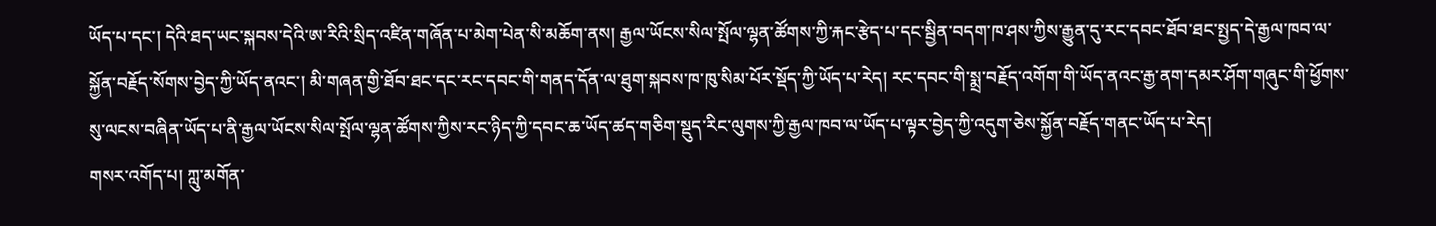ཡོད་པ་དང་། དེའི་ཐད་ཡང་སྐབས་དེའི་ཨ་རིའི་སྲིད་འཛིན་གཞོན་པ་མེག་པེན་སི་མཆོག་ནས། རྒྱལ་ཡོངས་སིལ་སྤོལ་ལྷན་ཚོགས་ཀྱི་རྐང་རྩེད་པ་དང་སྦྱིན་བདག་ཁ་ཤས་ཀྱིས་རྒྱུན་དུ་རང་དབང་ཐོབ་ཐང་སྤྱད་དེ་རྒྱལ་ཁབ་ལ་སྐྱོན་བརྗོད་སོགས་བྱེད་ཀྱི་ཡོད་ནའང་། མི་གཞན་གྱི་ཐོབ་ཐང་དང་རང་དབང་གི་གནད་དོན་ལ་ཐུག་སྐབས་ཁ་ཁུ་སིམ་པོར་སྡོད་ཀྱི་ཡོད་པ་རེད། རང་དབང་གི་སྨྲ་བརྗོད་འགོག་གི་ཡོད་ནའང་རྒྱ་ནག་དམར་ཤོག་གཞུང་གི་ཕྱོགས་སུ་ལངས་བཞིན་ཡོད་པ་ནི་རྒྱལ་ཡོངས་སིལ་སྤོལ་ལྷན་ཚོགས་ཀྱིས་རང་ཉིད་ཀྱི་དབང་ཆ་ཡོད་ཚད་གཅིག་སྡུད་རིང་ལུགས་ཀྱི་རྒྱལ་ཁབ་ལ་ཡོད་པ་ལྟར་བྱེད་ཀྱི་འདུག་ཅེས་སྐྱོན་བརྗོད་གནང་ཡོད་པ་རེད།
གསར་འགོད་པ། ཀླུ་མགོན་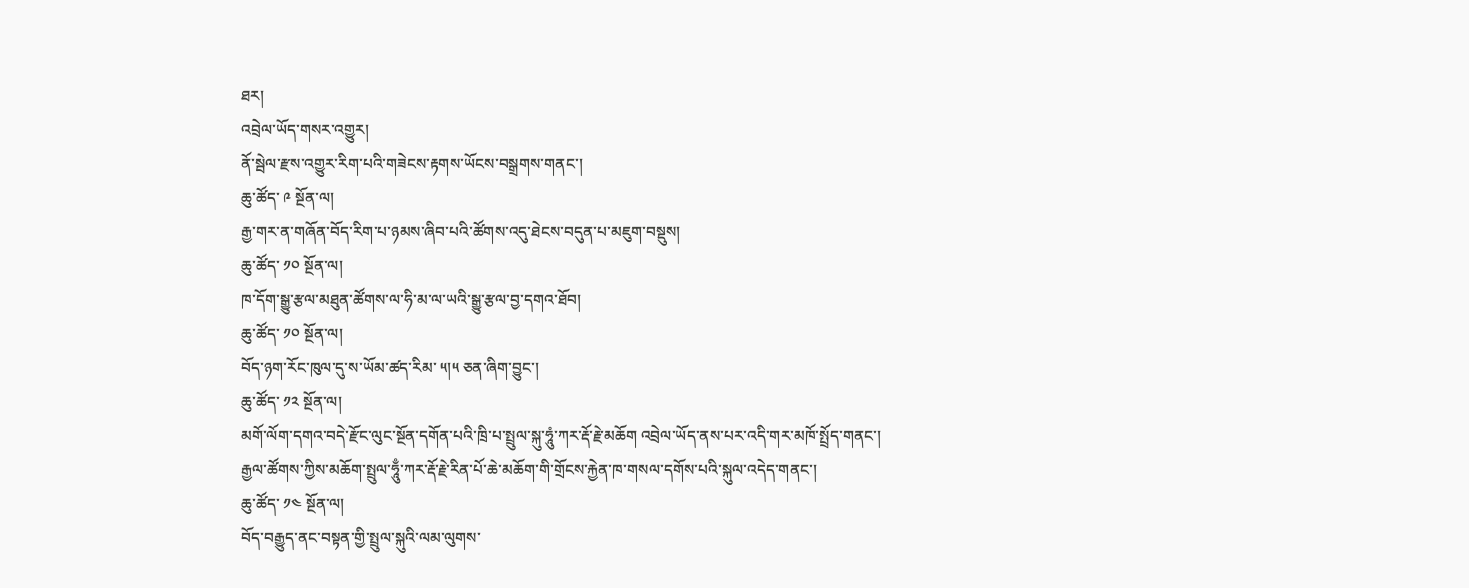ཐར།
འབྲེལ་ཡོད་གསར་འགྱུར།
ནོ་སྦེལ་རྫས་འགྱུར་རིག་པའི་གཟེངས་རྟགས་ཡོངས་བསྒྲགས་གནང་།
ཆུ་ཚོད་ ༩ སྔོན་ལ།
རྒྱ་གར་ན་གཞོན་བོད་རིག་པ་ཉམས་ཞིབ་པའི་ཚོགས་འདུ་ཐེངས་བདུན་པ་མཇུག་བསྡུས།
ཆུ་ཚོད་ ༡༠ སྔོན་ལ།
ཁ་དོག་སྒྱུ་རྩལ་མཐུན་ཚོགས་ལ་ཧི་མ་ལ་ཡའི་སྒྱུ་རྩལ་བྱ་དགའ་ཐོབ།
ཆུ་ཚོད་ ༡༠ སྔོན་ལ།
བོད་ཉག་རོང་ཁུལ་དུ་ས་ཡོམ་ཚད་རིམ་ ༥།༥ ཅན་ཞིག་བྱུང་།
ཆུ་ཚོད་ ༡༢ སྔོན་ལ།
མགོ་ལོག་དགའ་བདེ་རྫོང་ལུང་སྔོན་དགོན་པའི་ཁྲི་པ་སྤྲུལ་སྐུ་ཧཱུཾ་ཀར་རྡོ་རྗེ་མཆོག འབྲེལ་ཡོད་ནས་པར་འདི་གར་མཁོ་སྤྲོད་གནང་།
རྒྱལ་ཚོགས་ཀྱིས་མཆོག་སྤྲུལ་ཧཱུྃ་ཀར་རྡོ་རྗེ་རིན་པོ་ཆེ་མཆོག་གི་གྲོངས་རྐྱེན་ཁ་གསལ་དགོས་པའི་སྐུལ་འདེད་གནང་།
ཆུ་ཚོད་ ༡༤ སྔོན་ལ།
བོད་བརྒྱུད་ནང་བསྟན་གྱི་སྤྲུལ་སྐུའི་ལམ་ལུགས་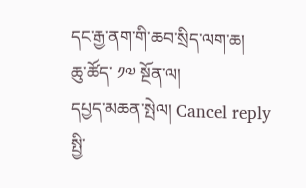དང་རྒྱ་ནག་གི་ཆབ་སྲིད་ལག་ཆ།
ཆུ་ཚོད་ ༡༧ སྔོན་ལ།
དཔྱད་མཆན་སྤེལ། Cancel reply
སྤྱི་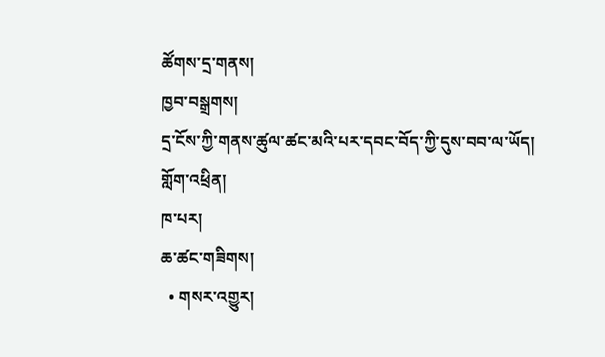ཚོགས་དྲ་གནས།
ཁྱབ་བསྒྲགས།
དྲ་ངོས་ཀྱི་གནས་ཚུལ་ཚང་མའི་པར་དབང་བོད་ཀྱི་དུས་བབ་ལ་ཡོད།
གློག་འཕྲིན།
ཁ་པར།
ཆ་ཚང་གཟིགས།
  • གསར་འགྱུར།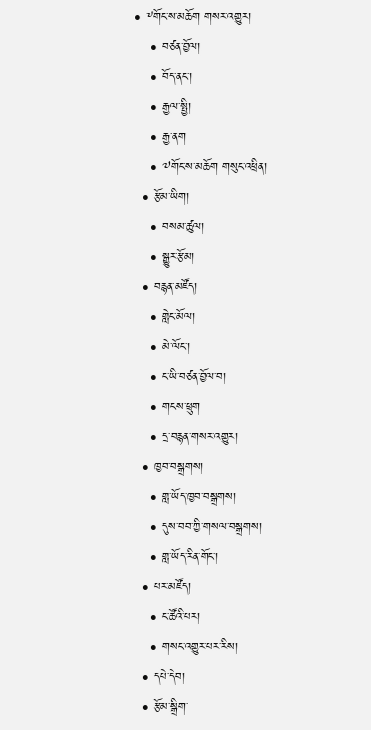• ༸གོང་ས་མཆོག གསར་འགྱུར།
    • བཙན་བྱོལ།
    • བོད་ནང་།
    • རྒྱལ་སྤྱི།
    • རྒྱ་ནག
    • ༧གོང་ས་མཆོག གསུང་འཕྲིན།
  • རྩོམ་ཡིག།
    • བསམ་ཚུལ།
    • སྒྱུར་རྩོམ།
  • བརྙན་མཛོད།
    • གླེང་མོལ།
    • མེ་ལོང་།
    • ང་ཡི་བཙན་བྱོལ་བ།
    • གངས་ཕྲུག
    • དྲ་བརྙན་གསར་འགྱུར།
  • ཁྱབ་བསྒྲགས།
    • གླ་ཡོད་ཁྱབ་བསྒྲགས།
    • དུས་བབ་ཀྱི་གསལ་བསྒྲགས།
    • གླ་ཡོད་རིན་གོང་།
  • པར་མཛོད།
    • ང་ཚོའི་པར།
    • གསང་འགྱུར་པར་རིས།
  • དཔེ་དེབ།
  • རྩོམ་སྒྲིག་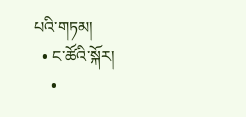པའི་གཏམ།
  • ང་ཚོའི་སྐོར།
    •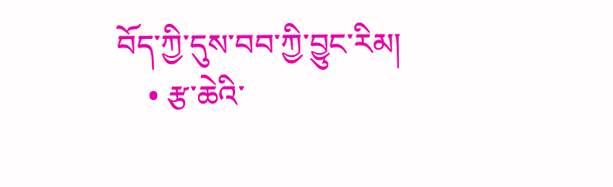བོད་ཀྱི་དུས་བབ་ཀྱི་བྱུང་རིམ།
    • རྩ་ཆེའི་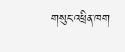གསུང་འཕྲིན་ཁག